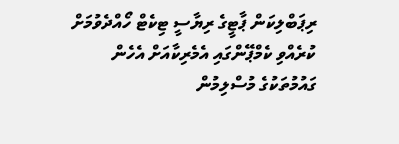ރިޕަބްލިކަން ޕާޓީގެ ރިޔާސީ ޓިކެޓް ހޯއްދެވުމަށް ކުރެއްވި ކެމްޕޭންގައި އެމެރިކާއަށް އެހެން ގައުމުތަކުގެ މުސްލިމުން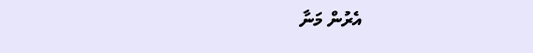އެރުން މަނާ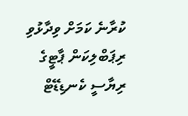ކުރާނެ ކަމަށް ވިދާޅުވި ރިޕަބްލިކަން ޕާޓީގެ ރިޔާސީ ކެނޑިޑޭޓް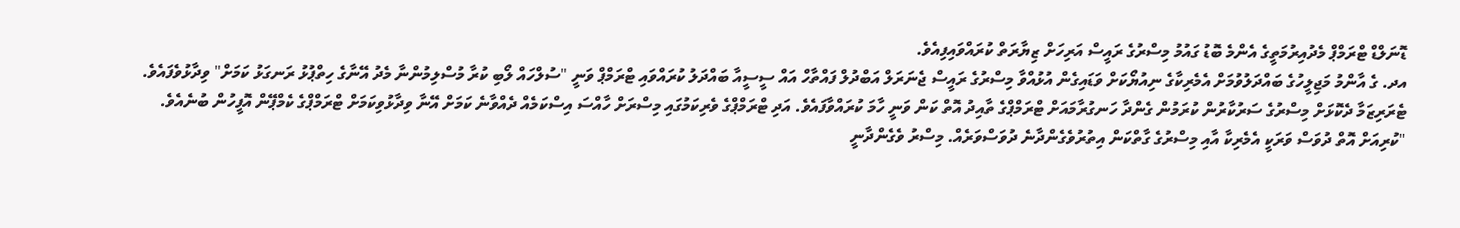ޑޮނަލްޑް ޓްރަމްޕް މެދުއިރުމަތީގެ އެންމެ ބޮޑު ގައުމު މިސްރުގެ ރައީސް އަރިހަށް ޒިޔާރަތް ކުރައްވައިފިއެވެ.
އދ. ގެ އާންމު މަޖިލީހުގެ ބައްދަލުވުމަށް އެމެރިކާގެ ނިއުޔޯކަށް ވަޑައިގެން އުޅުއްވާ މިސްރުގެ ރައީސް ޖެނަރަލް އަބްދުލް ފައްތާހް އައް ސީސީއާ ބައްދަލު ކުރައްވައި ޓްރަމްޕް ވަނީ "ސުލްހައް ލޯބި ކުރާ މުސްލިމުންނާ މެދު އޭނާގެ ހިތްޕުޅު ރަނގަޅު ކަމަށް" ވިދާޅުވެފައެވެ.
ޓެރަރިޒަމާ ދެކޮޅަށް މިސްރުގެ ސަރުކާރުން ކުރަމުން ގެންދާ ހަނގުރާމައަށް ޓްރަމްޕްގެ ތާއިދު އޮތް ކަން ވަނީ ހާމަ ކުރައްވާފައެވެ. އަދި ޓްރަމްޕްގެ ވެރިކަމުގައި މިސްރަށް ހާއްސަ އިސްކަމެއް ދެއްވާނެ ކަމަށް އޭނާ ވިދާޅުވިކަމަށް ޓްރަމްޕްގެ ކެމްޕޭން އޮފީހުން ބުނެއެވެ.
"ކުރިއަށް އޮތް ދުވަސް ވަރަކީ އެމެރިކާ އާއި މިސްރުގެ ގާތްކަން އިތުރުވެގެންދާނެ ދުވަސްވަރެއް. މިސްރު ވެގެންދާނީ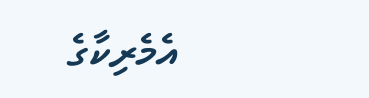އެމެރިކާގެ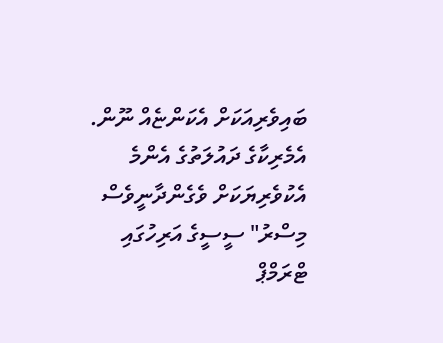ބައިވެރިއަކަށް އެކަންޏެއް ނޫން. އެމެރިކާގެ ދައުލަތުގެ އެންމެ އެކުވެރިޔަކަށް ވެގެންދާނީވެސް މިސްރު" ސީސީގެ އަރިހުގައި ޓްރަމްޕް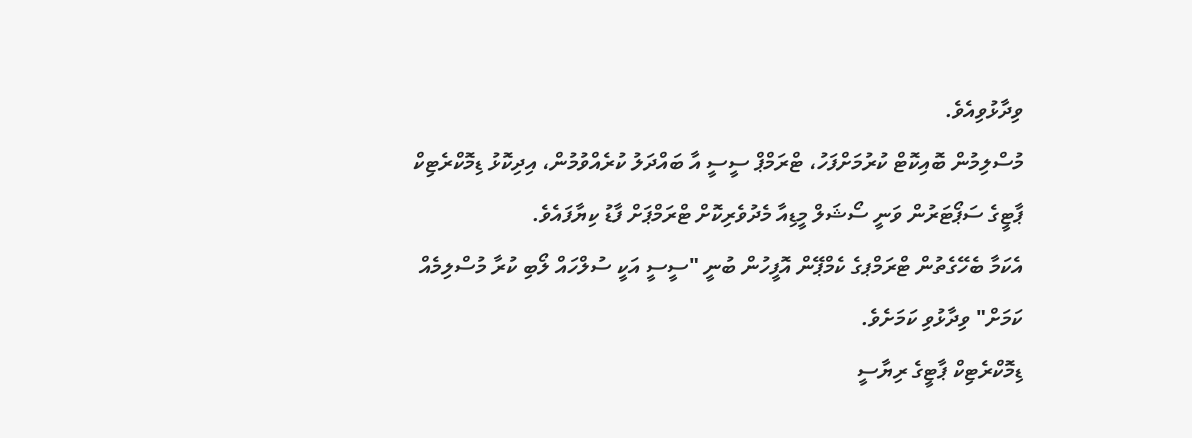ވިދާޅުވިއެވެ.
މުސްލިމުން ބޮއިކޮޓް ކުރުމަށްފަހު، ޓްރަމްޕް ސީސީ އާ ބައްދަލު ކުރެއްވުމުން، އިދިކޮޅު ޑިމޮކްރެޓިކް ޕާޓީގެ ސަޕޯޓަރުން ވަނީ ސޯޝަލް މީޑިއާ މެދުވެރިކޮށް ޓްރަމްޕަށް ފާޑު ކިޔާފައެވެ.
އެކަމާ ބެހޭގެތުން ޓްރަމްޕގެ ކެމްޕޭން އޮފީހުން ބުނީ "ސީސީ އަކީ ސުލްހައް ލޯބި ކުރާ މުސްލިމެއް ކަމަށް" ވިދާޅުވި ކަމަށެވެ.
ޑިމޮކްރެޓިކް ޕާޓީގެ ރިޔާސީ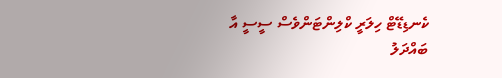ކެނޑިޑޭޓް ހިލަރީ ކްލިންޓަންވެސް ސީސީ އާ ބައްދަލު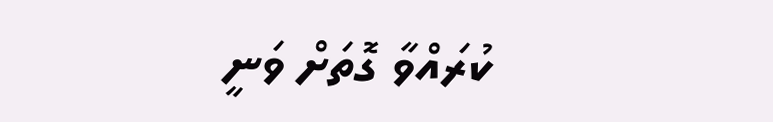ކުރައްވާ ގޮތަށް ވަނީ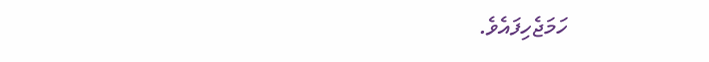ހަމަޖެހިފައެވެ.